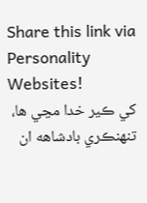Share this link via
Personality Websites!
کي ڪير خدا مڃي ها، تنهنڪري بادشاهه ان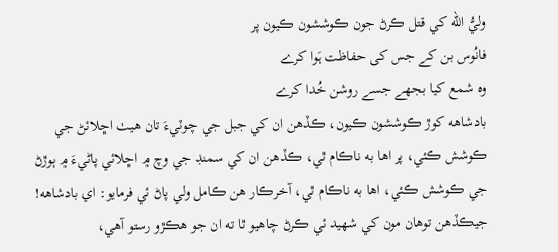وليُّ الله کي قتل ڪرڻ جون ڪوششون ڪيون پر
فانُوس بن کے جس کی حفاظت ہَوا کرے
وہ شمع کیا بجھے جسے روشن خُدا کرے
بادشاهه کوڙ ڪوششون ڪيون، ڪڏهن ان کي جبل جي چوٽيءَ تان هيٺ اڇلائڻ جي ڪوشش ڪئي، پر اها به ناڪام ٿي، ڪڏهن ان کي سمنڊ جي وچ ۾ اڇلائي پاڻيءَ ۾ ٻوڙڻ جي ڪوشش ڪئي، اها به ناڪام ٿي، آخرڪار هن ڪامل ولي پاڻ ئي فرمايو: اي بادشاهه! جيڪڏھن توھان مون کي شهيد ئي ڪرڻ چاھيو ٿا ته ان جو ھڪڙو رستو آھي،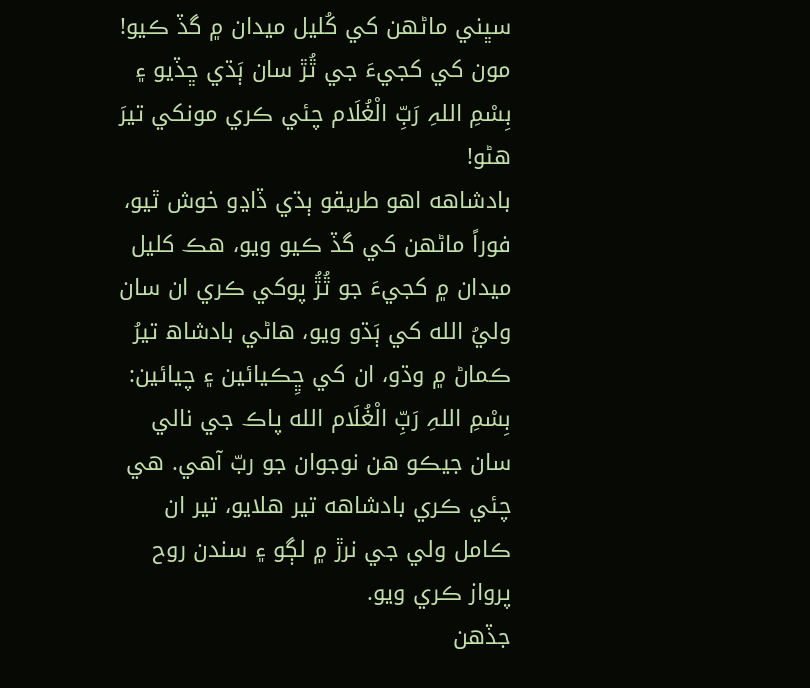سڀني ماڻھن کي کُليل ميدان ۾ گڏ ڪيو! مون کي کجيءَ جي ٿُڙ سان ٻَڌي ڇڏيو ۽ بِسْمِ اللہِ رَبِّ الْغُلَام چئي ڪري مونکي تيرَ هڻو!
بادشاهه اهو طريقو ٻڌي ڏاڍو خوش ٿيو، فوراً ماڻهن کي گڏ ڪيو ويو، هڪ کليل ميدان ۾ کجيءَ جو ٿُڙُ پوکي ڪري ان سان وليُ الله کي ٻَڌو ويو، هاڻي بادشاھ تيرُ ڪماڻ ۾ وڌو، ان کي ڇِڪيائين ۽ چيائين: بِسْمِ اللہِ رَبِّ الْغُلَام الله پاڪ جي نالي سان جيڪو هن نوجوان جو ربّ آهي. هي چئي ڪري بادشاهه تير هلايو، تير ان ڪامل ولي جي نرڙ ۾ لڳو ۽ سندن روح پرواز ڪري ويو.
جڏهن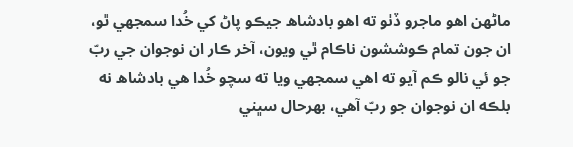ماڻهن اهو ماجرو ڏٺو ته اهو بادشاھ جيڪو پاڻ کي خُدا سمجهي ٿو، ان جون تمام ڪوششون ناڪام ٿي ويون، آخر ڪار ان نوجوان جي ربّ جو ئي نالو ڪم آيو ته اهي سمجهي ويا ته سچو خُدا هي بادشاھ نه بلڪه ان نوجوان جو ربّ آهي، بهرحال سڀني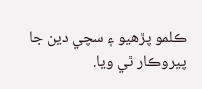ڪلمو پڙهيو ۽ سچي دين جا پيروڪار ٿي ويا.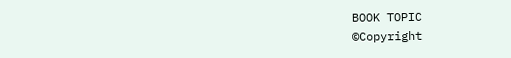BOOK TOPIC
©Copyright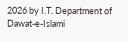2026 by I.T. Department of Dawat-e-Islami